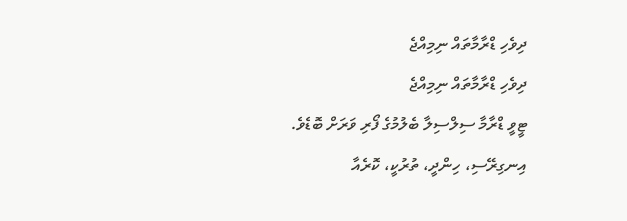ދިވެހި ޑްރާމާތައް ނިމިއްޖެ
ދިވެހި ޑްރާމާތައް ނިމިއްޖެ
ޓީވީ ޑްރާމާ ސިލްސިލާ ބެލުމުގެ ފޯރި ވަރަށް ބޮޑެވެ. އިނގިރޭސި، ހިންދީ، ތުރުކީ، ކޮރެއާ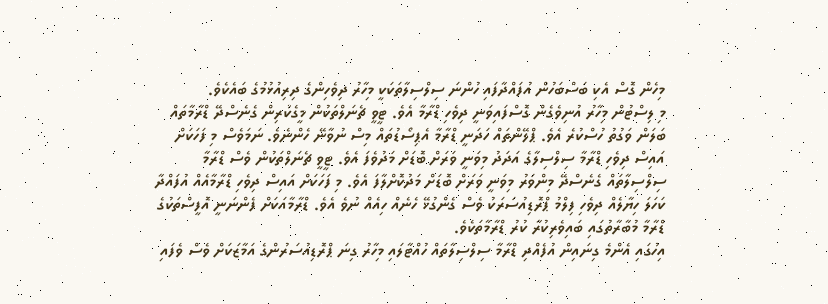މިހެން ގޮސް އެކި ބަސްބަހުން އުފައްދާފައި ހުންނަ ސިލްސިލާތަކަކީ މިހާރު ދިވެހިންގެ ދިރިއުޅުމުގެ ބައެކެވެ.
މި ލިސްޓުން މިހާރު އުނިވެގެން ގޮސްފައިވަނީ ދިވެހި ޑްރާމާ އެވެ. ޓީވީ ޗެނަލްތަކުން މީގެކުރިން ގެނެސްދޭ ޑްރާމާތައް ބަލަން ވަގުތު ހުސްކުރެ އެވެ. ޕްލޭންތައް ހަދަނީ ޑްރާމާ އެޕިސޯޑުތައް މިސް ނުވާނޭ ހެންނެވެ. ނަމަވެސް މި ފަހަކަށް އައިސް ދިވެހި ޑްރާމާ ސިލްސިލާގެ އަދަދު މިވަނީ ވަރަށް ބޮޑަށް މަދުވެފަ އެވެ. ޓީވީ ޗެނަލްތަކުން ވެސް ޑްރާމާ ސިލްސިލާތައް ގެނެސްދޭ މިންވަރު މިވަނީ ވަރަށް ބޮޑަށް މަދުކޮށްލާފަ އެވެ. މި ފަހަކަށް އައިސް ދިވެހި ޑްރާމާއެއް އުފައްދާ ކަހަލަ ހިޔާލެއް ދިވެހި ފިލްމު ޕްރޮޑިއުސަރަކު ވެސް ގެންގުޅޭ ހެނެއް ހިއެއް ނުވެ އެވެ. ޑްރާމާއަކަށް ފެންނަނީ އޮފީސްތަކުގެ ޑްރާމާ މުބާރާތުގައި ބައިވެރިކުރާ ކުރު ޑްރާމާތަކެވެ.
އިހުގައި އެންމެ ގިނައިން އުފެއްދި ޑްރާމާ ސިލްސިލާތައް ހުއްޓާލައި މިހާރު ގިނަ ޕްރޮޑިއުސަރުންގެ އަމާޒަކަށް ވެސް ވެފައި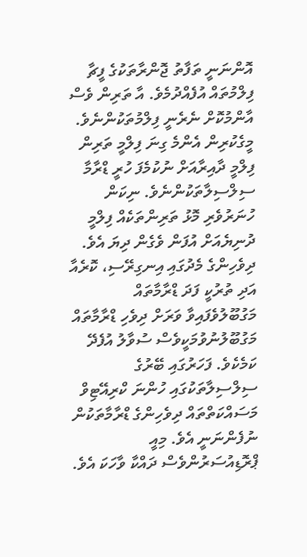އޮންނަނީ ތަފާތު ޖޮންރާތަކުގެ ފީޗާ ފިލްމުތައް އުފެއްދުމެވެ. އާ ތަރިން ވެސް އާންމުކޮށް ނެރެނީ ފިލްމުތަކުންނެވެ. މީގެކުރިން އެންމެ ގިނަ ފިލްމީ ތަރިން ފިލްމީ ދާއިރާއަށް ނުކުމެފަ ހުރީ ޑްރާމާ ސިލްސިލާތަކުންނެވެ. ނިކަން ހުނަރުވެރި މޮޅު ތަރިންތަކެއް ފިލްމީ ދުނިޔެއަށް އުފަން ވެގެން ދިޔަ އެވެ.
ދިވެހިންގެ މެދުގައި އިނގިރޭސި، ކޮރެއާ އަދި ތުރުކީ ފަދަ ޑްރާމާތައް މަގުބޫލުވެފައިވާ ވަރަށް ދިވެހި ޑްރާމާތައް މަގުބޫލުނުވުމަކީވެސް ސުވާލު އުފެދޭ ކަމެކެވެ. ފަހަރުގައި ބޭރުގެ ސިލްސިލާތަކުގައި ހުންނަ ކްރިއޭޓިވް މަސައްކަތްތައް ދިވެހިންގެ ޑްރާމާތަކުން ނުފެންނަނީ އެވެ. މިއީ ޕްރޮޑިއުސަރުންވެސް ދައްކާ ވާހަކަ އެވެ.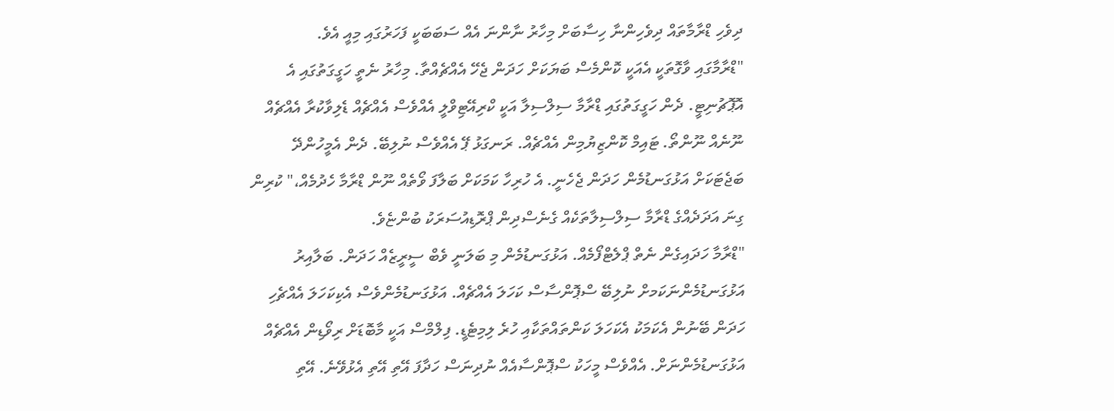ދިވެހި ޑްރާމާތައް ދިވެހިންނާ ހިސާބަށް މިހާރު ނާންނަ އެއް ސަބަބަކީ ފަހަރުގައި މިއީ އެވެ.
"ޑްރާމާގައި ވާގޮތަކީ އެއަކީ ކޮންމެސް ބަޔަކަށް ހަދަން ޖެހޭ އެއްޗެއްތާ. މިހާރު ނެތީ ހަގީގަތުގައި އެ އޮޕޮޗުނިޓީ. ދެން ހަގީގަތުގައި ޑްރާމާ ސިލްސިލާ އަކީ ކްރިއޭޓިވްލީ އެއްވެސް އެއްޗެއް ޑެލިވާކުރާ އެއްޗެއް ނޫނެއް ނޫންތޯ. ޓައިމް ކޮންޒިޔުމިން އެއްޗެއް. ރަނގަޅު ޕޭ އެއްވެސް ނުލިބޭ. ދެން އެމީހުންދޭ ބަޖެޓަކަށް އަޅުގަނޑުމެން ހަދަން ޖެހެނީ. އެ ހުރިހާ ކަމަކަށް ބަލާފަ ވޯތެއް ނޫން ޑްރާމާ ހެދުމެއް،" ކުރިން ގިނަ އަދަދެއްގެ ޑްރާމާ ސިލްސިލާތަކެއް ގެނެސްދިން ޕްރޮޑިއުސަރަކު ބުންޏެވެ.
"ޑްރާމާ ހަދައިގެން ނެތް ޕްލެޓްފޯމެއް. އަޅުގަނޑުމެން މި ބަލަނީ ވެބް ސީރީޒެއް ހަދަން. ބަލާއިރު އަޅުގަނޑުމެންނަކަމށް ނުލިބޭ ސްޕޮންސާސް ކަހަލަ އެއްޗެއް. އަޅުގަނޑުމެންވެސް އެކިކަހަލަ އެއްޗެހި ހަދަން ބޭނުން އެކަމަކު އެކަހަލަ ކަންތައްތަކާއި ހުރެ ލިމިޓެޑީ. ފިލްމްސް އަކީ މާބޮޑަށް ރިވޯޑިން އެއްޗެއް އަޅުގަނޑުމެންނަށް. އެއްވެސް މީހަކު ސްޕޮންސާއެއް ނުދިނަސް ހަދާފަ އޭތި އޭތި އެޅުވޭނެ. އޭތި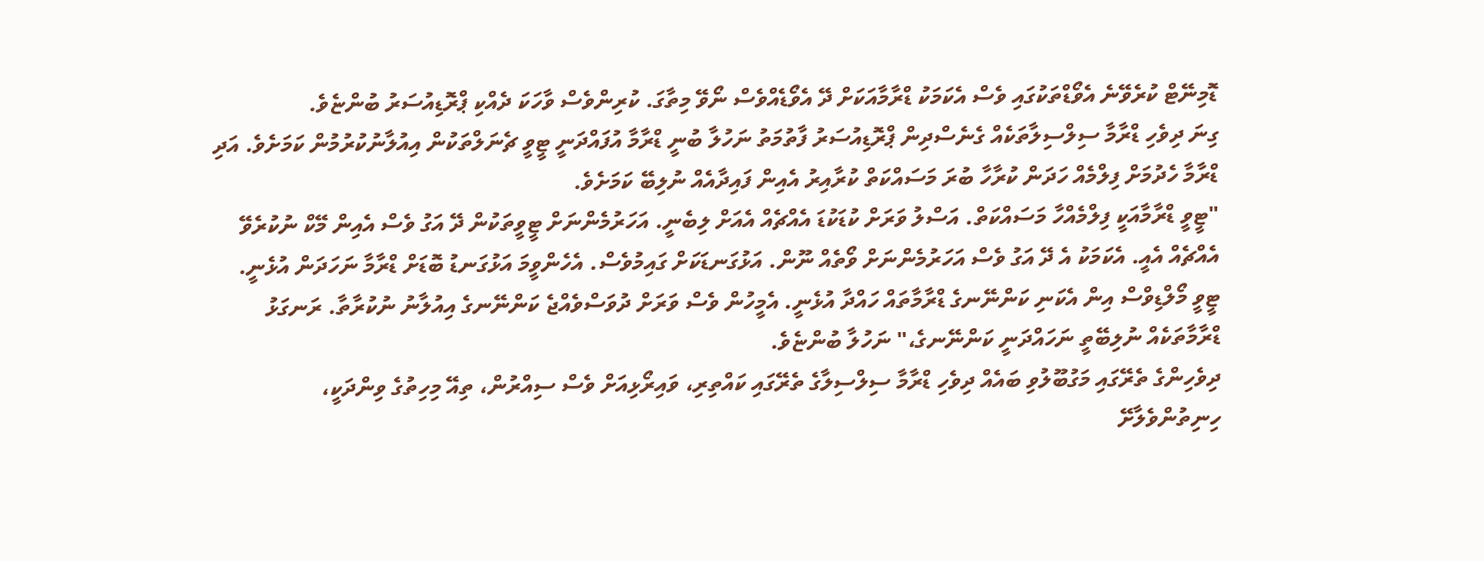ޑޮމިނޭޓް ކުރެވޭނެ އެވޯޑްތަކުގައި ވެސް އެކަމަކު ޑްރާމާއަކަށް ދޭ އެވޯޑެއްވެސް ނޯވޭ މިތާގަ. ކުރިންވެސް ވާހަކަ ދެއްކި ޕްރޮޑިއުސަރު ބުންޏެވެ.
ގިނަ ދިވެހި ޑްރާމާ ސިލްސިލާތަކެއް ގެނެސްދިން ޕްރޮޑިއުސަރު ފާތުމަތު ނަހުލާ ބުނީ ޑްރާމާ އުފައްދަނީ ޓީވީ ޗެނަލްތަކުން އިއުލާނުކުރުމުން ކަމަށެވެ. އަދި ޑްރާމާ ހެދުމަށް ފިލްމެއް ހަދަން ކުރާހާ ބުރަ މަސައްކަތް ކުރާއިރު އެއިން ފައިދާއެއް ނުލިބޭ ކަމަށެވެ.
"ޓީވީ ޑްރާމާއަކީ ފިލްމެއްހާ މަސައްކަތް. އަސްލު ވަރަށް ކުޑަކުޑަ އެއްޗެއް އެއަށް ލިބެނީ. އަހަރުމެންނަށް ޓީވީތަކުން ދޭ އަގު ވެސް އެއިން މޭކް ނުކުރެވޭ އެއްޗެއް އެއީ. އެކަމަކު އެ ދޭ އަގު ވެސް އަހަރުމެންނަށް ވޯތެއް ނޫން. އަޅުގަނޑަކަށް ގައިމުވެސް. އެހެންވީމަ އަޅުގަނޑު ބޮޑަށް ޑްރާމާ ނަހަދަން އުޅެނީ. ޓީވީ މޯލްޑިވްސް އިން އެކަނި ކަންނޭނގެ ޑްރާމާތައް ހައްދާ އުޅެނީ. އެމީހުން ވެސް ވަރަށް ދުވަސްވެއްޖެ ކަންނޭނގެ އިއުލާނު ނުކުރާތާ. ރަނގަޅު ޑްރާމާތަކެއް ނުލިބޭތީ ނަހައްދަނީ ކަންނޭނގެ،" ނަހުލާ ބުންޏެވެ.
ދިވެހިންގެ ތެރޭގައި މަގުބޫލުވި ބައެއް ދިވެހި ޑްރާމާ ސިލްސިލާގެ ތެރޭގައި ކައްތިރި، ވައިރޯޅިއަށް ވެސް ސިއްރުން، ތިއޭ މިހިތުގެ ވިންދަކީ، ހިނިތުންވެލާށޭ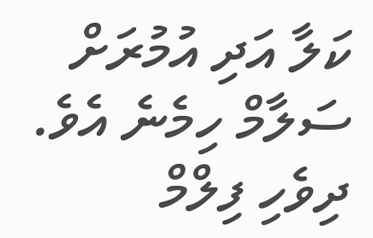ކަލާ އަދި އުމުރަށް ސަލާމް ހިމެނެ އެވެ.
ދިވެހި ފިލްމް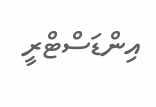އިންޑަސްޓްރީ